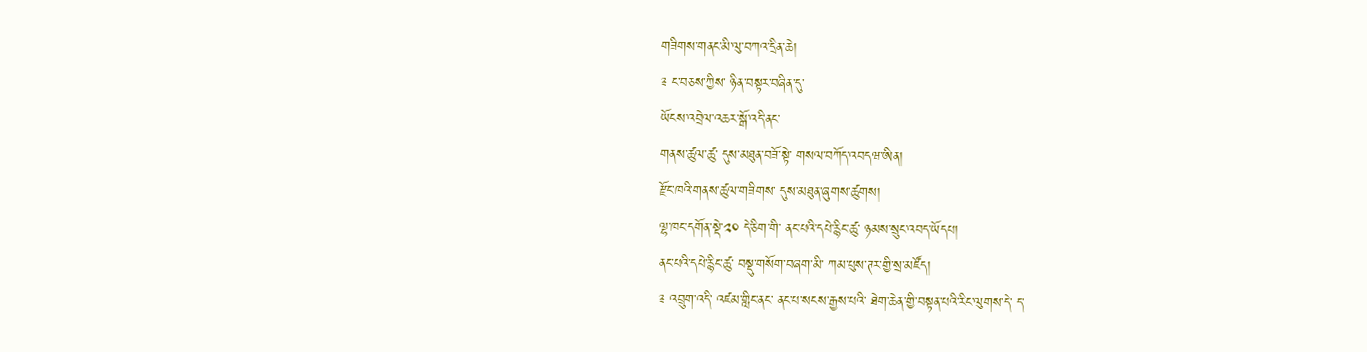གཟིགས་གནང་མི་ལུ་བཀའ་དྲིན་ཆེ།
༉ ང་བཅས་ཀྱིས་ ཉིན་བསྟར་བཞིན་དུ་
ཡོངས་འབྲེལ་འཆར་སྒོ་འདི་ནང་
གནས་ཚུལ་ཚུ་ དུས་མཐུན་བཟོ་སྟེ་ གསལ་བཀོད་འབདཝ་ཨིན།
རྫོང་ཁའི་གནས་ཚུལ་གཟིགས་ དུས་མཐུན་ཞུགས་ཚུགས།
ལྷ་ཁང་དགོན་སྡེ་༢༠ དེ་ཅིག་གི་ ནང་པའི་དཔེ་རྙིང་ཚུ་ ཉམས་སྲུང་འབད་ཡོདཔ།
ནང་པའི་དཔེ་རྙིང་ཚུ་ བསྡུ་གསོག་བཞག་མི་ ཀམ་པུས་ཊར་གྱི་སྲ་མཛོད།
༉ འབྲུག་འདི་ འཛམ་གླིང་ནང་ ནང་པ་སངས་རྒྱས་པའི་ ཐེག་ཆེན་གྱི་བསྟན་པའི་རིང་ལུགས་དེ་ ད་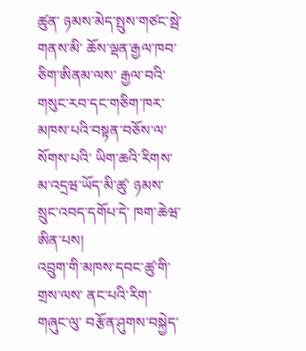ཚུན་ ཉམས་མེད་སྤུས་གཙང་སྦེ་གནས་མི་ ཆོས་ལྡན་རྒྱལ་ཁབ་ཅིག་ཨིནམ་ལས་ རྒྱལ་བའི་གསུང་རབ་དང་གཅིག་ཁར་ མཁས་པའི་བསྟན་བཅོས་ལ་སོགས་པའི་ ཡིག་ཆའི་རིགས་མ་འདྲཝ་ཡོད་མི་ཚུ་ ཉམས་སྲུང་འབད་དགོཔ་དེ་ ཁག་ཆེཝ་ཨིན་པས།
འབྲུག་གི་མཁས་དབང་ཚུ་གི་གྲས་ལས་ ནང་པའི་རིག་གཞུང་ལུ་ བརྩོན་ཤུགས་བསྐྱེད་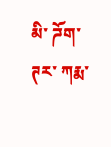མི་ ཌོག་ཊར་ ཀརྨ་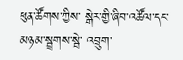ཕུན་ཚོགས་ཀྱིས་ སྒེར་གྱི་ཞིབ་འཚོལ་དང་ མཉམ་སྦྲགས་སྦེ་ འབྲུག་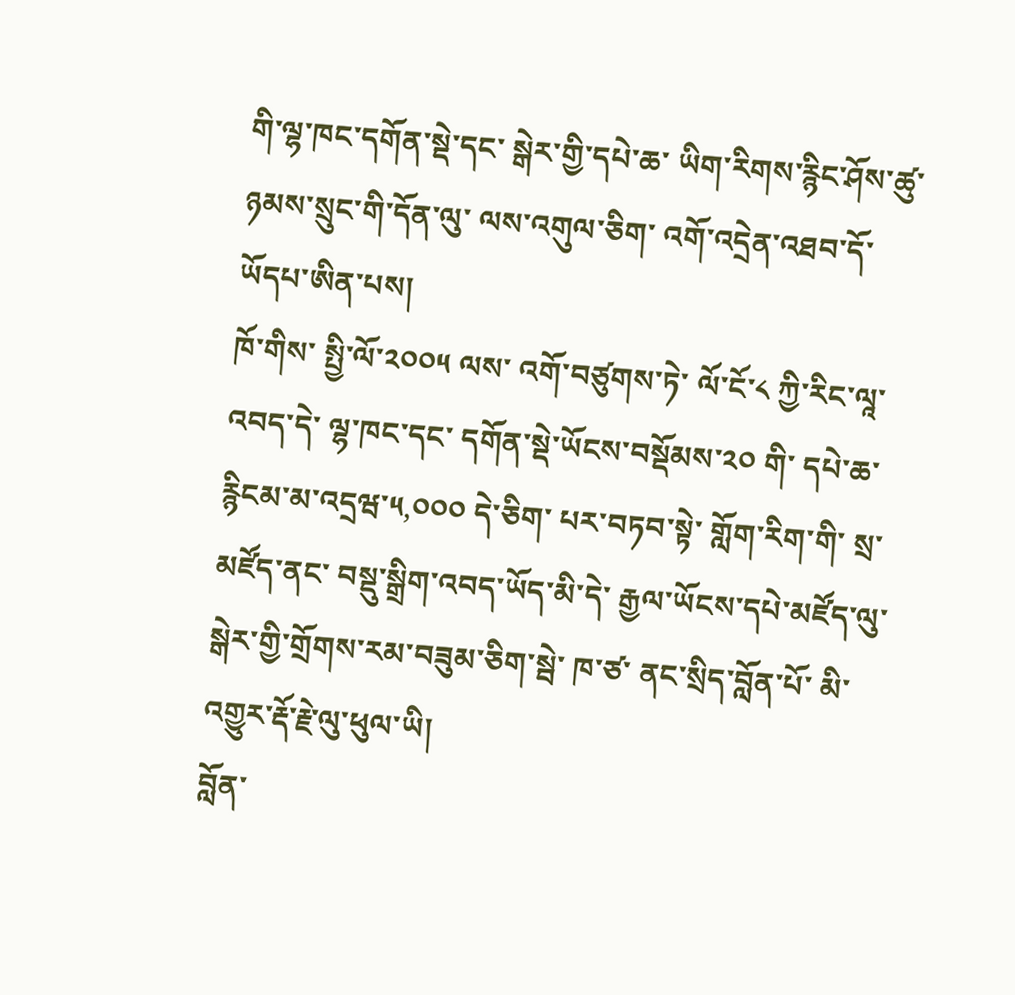གི་ལྷ་ཁང་དགོན་སྡེ་དང་ སྒེར་གྱི་དཔེ་ཆ་ ཡིག་རིགས་རྙིང་ཤོས་ཚུ་ ཉམས་སྲུང་གི་དོན་ལུ་ ལས་འགུལ་ཅིག་ འགོ་འདྲེན་འཐབ་དོ་ཡོདཔ་ཨིན་པས།
ཁོ་གིས་ སྤྱི་ལོ་༢༠༠༥ ལས་ འགོ་བཙུགས་ཏེ་ ལོ་ངོ་༨ ཀྱི་རིང་ལཱ་འབད་དེ་ ལྷ་ཁང་དང་ དགོན་སྡེ་ཡོངས་བསྡོམས་༢༠ གི་ དཔེ་ཆ་རྙིངམ་མ་འདྲཝ་༥,༠༠༠ དེ་ཅིག་ པར་བཏབ་སྟེ་ གློག་རིག་གི་ སྲ་མཛོད་ནང་ བསྡུ་སྒྲིག་འབད་ཡོད་མི་དེ་ རྒྱལ་ཡོངས་དཔེ་མཛོད་ལུ་ སྒེར་གྱི་གྲོགས་རམ་བཟུམ་ཅིག་སྦེ་ ཁ་ཙ་ ནང་སྲིད་བློན་པོ་ མི་འགྱུར་རྡོ་རྗེ་ལུ་ཕུལ་ཡི།
བློན་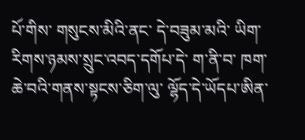པོ་གིས་ གསུངས་མིའི་ནང་ དེ་བཟུམ་མའི་ ཡིག་རིགས་ཉམས་སྲུང་འབད་དགོཔ་དེ་ ག་ནི་བ་ ཁག་ཆེ་བའི་གནས་སྟངས་ཅིག་ལུ་ ལྷོད་དེ་ཡོདཔ་ཨིན་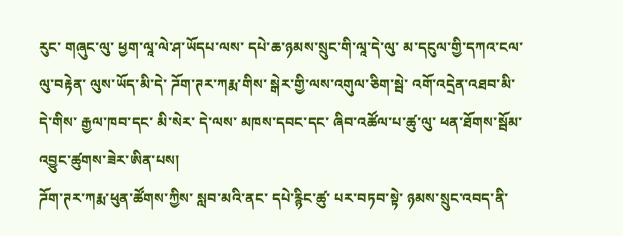རུང་ གཞུང་ལུ་ ཕྱག་ལཱ་ལེ་ཤ་ཡོདཔ་ལས་ དཔེ་ཆ་ཉམས་སྲུང་གི་ལཱ་དེ་ལུ་ མ་དངུལ་གྱི་དཀའ་ངལ་ལུ་བརྟེན་ ལུས་ཡོད་མི་དེ་ ཌོག་ཊར་ཀརྨ་གིས་ སྒེར་གྱི་ལས་འགུལ་ཅིག་སྦེ་ འགོ་འདྲེན་འཐབ་མི་དེ་གིས་ རྒྱལ་ཁབ་དང་ མི་སེར་ དེ་ལས་ མཁས་དབང་དང་ ཞིབ་འཚོལ་པ་ཚུ་ལུ་ ཕན་ཐོགས་སྦོམ་ འབྱུང་ཚུགས་ཟེར་ཨིན་པས།
ཌོག་ཊར་ཀརྨ་ཕུན་ཚོགས་ཀྱིས་ སླབ་མའི་ནང་ དཔེ་རྙིང་ཚུ་ པར་བཏབ་སྟེ་ ཉམས་སྲུང་འབད་ནི་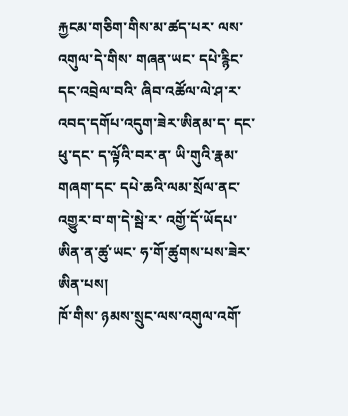རྐྱངམ་གཅིག་གིས་མ་ཚད་པར་ ལས་འགུལ་དེ་གིས་ གཞན་ཡང་ དཔེ་རྙིང་དང་འབྲེལ་བའི་ ཞིབ་འཚོལ་ལེ་ཤ་ར་འབད་དགོཔ་འདུག་ཟེར་ཨིནམ་ད་ དང་ཕུ་དང་ ད་ལྟོའི་བར་ན་ ཡི་གུའི་རྣམ་གཞག་དང་ དཔེ་ཆའི་ལམ་སྲོལ་ནང་ འགྱུར་བ་ག་དེ་སྦེ་ར་ འགྱོ་དོ་ཡོདཔ་ཨིན་ན་ཚུ་ཡང་ ཧ་གོ་ཚུགས་པས་ཟེར་ཨིན་པས།
ཁོ་གིས་ ཉམས་སྲུང་ལས་འགུལ་འགོ་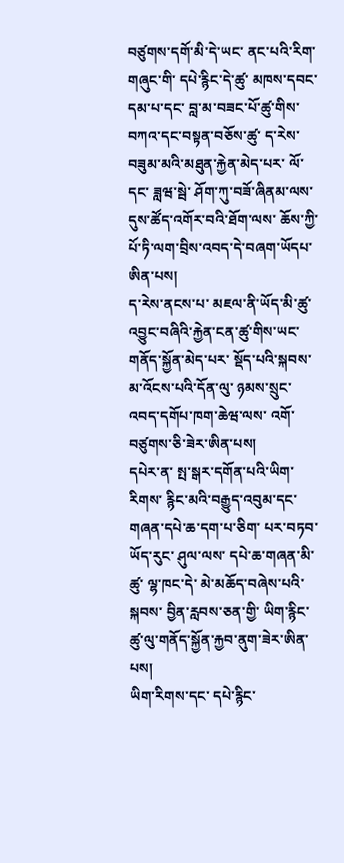བཙུགས་དགོ་མི་དེ་ཡང་ ནང་པའི་རིག་གཞུང་གི་ དཔེ་རྙིང་དེ་ཚུ་ མཁས་དབང་དམ་པ་དང་ བླ་མ་བཟང་པོ་ཚུ་གིས་ བཀའ་དང་བསྟན་བཅོས་ཚུ་ ད་རེས་བཟུམ་མའི་མཐུན་རྐྱེན་མེད་པར་ ལོ་དང་ ཟླཝ་སྦེ་ ཤོག་ཀུ་བཟོ་ཞིནམ་ལས་ དུས་ཚོད་འགོར་བའི་ཐོག་ལས་ ཆོས་ཀྱི་པོ་ཏི་ལག་བྲིས་འབད་དེ་བཞག་ཡོདཔ་ཨིན་པས།
ད་རེས་ནངས་པ་ མཇལ་ནི་ཡོད་མི་ཚུ་ འབྱུང་བཞིའི་རྐྱེན་ངན་ཚུ་གིས་ཡང་ གནོད་སྐྱོན་མེད་པར་ སྡོད་པའི་སྐབས་ མ་འོངས་པའི་དོན་ལུ་ ཉམས་སྲུང་འབད་དགོཔ་ཁག་ཆེཝ་ལས་ འགོ་བཙུགས་ཅི་ཟེར་ཨིན་པས།
དཔེར་ན་ སྤ་སྒར་དགོན་པའི་ཡིག་རིགས་ རྙིང་མའི་བརྒྱུད་འབུམ་དང་ གཞན་དཔེ་ཆ་དག་པ་ཅིག་ པར་བཏབ་ཡོད་རུང་ ཤུལ་ལས་ དཔེ་ཆ་གཞན་མི་ཚུ་ ལྷ་ཁང་དེ་ མེ་མཆོད་བཞེས་པའི་སྐབས་ བྱིན་རླབས་ཅན་གྱི་ ཡིག་རྙིང་ཚུ་ལུ་གནོད་སྐྱོན་རྐྱབ་ནུག་ཟེར་ཨིན་པས།
ཡིག་རིགས་དང་ དཔེ་རྙིང་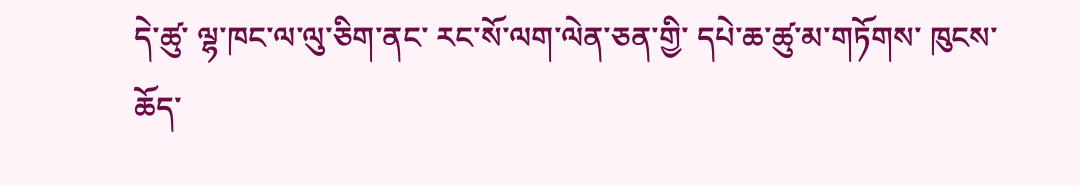དེ་ཚུ་ ལྷ་ཁང་ལ་ལུ་ཅིག་ནང་ རང་སོ་ལག་ལེན་ཅན་གྱི་ དཔེ་ཆ་ཚུ་མ་གཏོགས་ ཁུངས་ཆོད་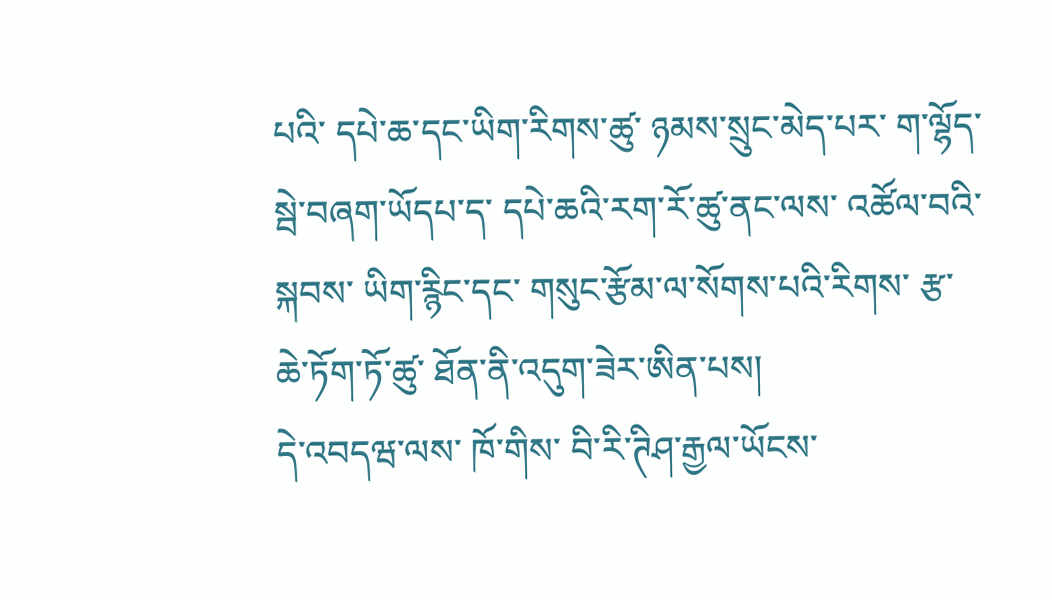པའི་ དཔེ་ཆ་དང་ཡིག་རིགས་ཚུ་ ཉམས་སྲུང་མེད་པར་ ག་ལྷོད་སྦེ་བཞག་ཡོདཔ་ད་ དཔེ་ཆའི་རག་རོ་ཚུ་ནང་ལས་ འཚོལ་བའི་སྐབས་ ཡིག་རྙིང་དང་ གསུང་རྩོམ་ལ་སོགས་པའི་རིགས་ རྩ་ཆེ་ཏོག་ཏོ་ཚུ་ ཐོན་ནི་འདུག་ཟེར་ཨིན་པས།
དེ་འབདཝ་ལས་ ཁོ་གིས་ བི་རི་ཊིཤ་རྒྱལ་ཡོངས་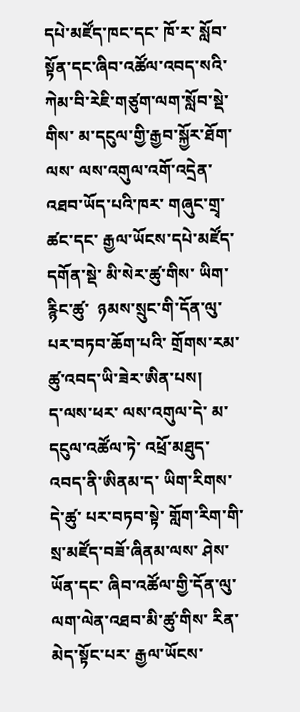དཔེ་མཛོད་ཁང་དང་ ཁོ་ར་ སློབ་སྟོན་དང་ཞིབ་འཚོལ་འབད་སའི་ ཀེམ་བི་རེཇི་གཙུག་ལག་སློབ་སྡེ་གིས་ མ་དངུལ་གྱི་རྒྱབ་སྐྱོར་ཐོག་ལས་ ལས་འགུལ་འགོ་འདྲེན་འཐབ་ཡོད་པའི་ཁར་ གཞུང་གྲྭ་ཚང་དང་ རྒྱལ་ཡོངས་དཔེ་མཛོད་ དགོན་སྡེ་ མི་སེར་ཚུ་གིས་ ཡིག་རྙིང་ཚུ་  ཉམས་སྲུང་གི་དོན་ལུ་ པར་བཏབ་ཆོག་པའི་ གྲོགས་རམ་ཚུ་འབད་ཡི་ཟེར་ཨིན་པས།
ད་ལས་ཕར་ ལས་འགུལ་དེ་ མ་དངུལ་འཚོལ་ཏེ་ འཕྲོ་མཐུད་འབད་ནི་ཨིནམ་ད་ ཡིག་རིགས་དེ་ཚུ་ པར་བཏབ་སྟེ་ གློག་རིག་གི་ སྲ་མཛོད་བཟོ་ཞིནམ་ལས་ ཤེས་ཡོན་དང་ ཞིབ་འཚོལ་གྱི་དོན་ལུ་ ལག་ལེན་འཐབ་མི་ཚུ་གིས་ རིན་མེད་སྟོང་པར་ རྒྱལ་ཡོངས་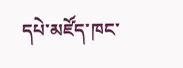དཔེ་མཛོད་ཁང་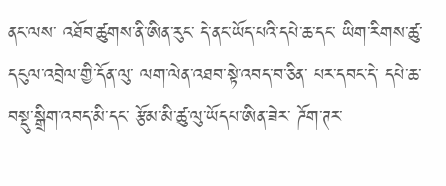ནང་ལས་ འཐོབ་ཚུགས་ནི་ཨིན་རུང་ དེ་ནང་ཡོད་པའི་དཔེ་ཆ་དང་ ཡིག་རིགས་ཚུ་ དངུལ་འབྲེལ་གྱི་དོན་ལུ་ ལག་ལེན་འཐབ་སྟེ་འབད་བ་ཅིན་ པར་དབང་དེ་ དཔེ་ཆ་ བསྡུ་སྒྲིག་འབད་མི་དང་ རྩོམ་མི་ཚུ་ལུ་ཡོདཔ་ཨིན་ཟེར་ ཌོག་ཊར་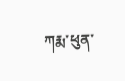ཀརྨ་ཕུན་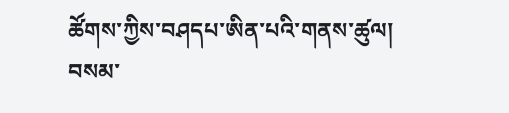ཚོགས་ཀྱིས་བཤདཔ་ཨིན་པའི་གནས་ཚུལ།
བསམ་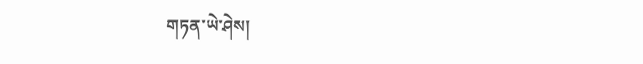གཏན་ཡེ་ཤེས།